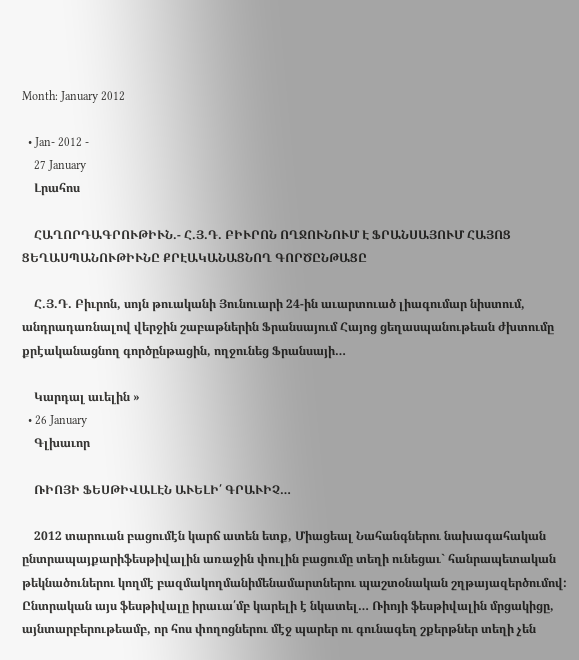Month: January 2012

  • Jan- 2012 -
    27 January
    Լրահոս

    ՀԱՂՈՐԴԱԳՐՈՒԹԻՒՆ.- Հ.Յ.Դ. ԲԻՒՐՈՆ ՈՂՋՈՒՆՈՒՄ Է ՖՐԱՆՍԱՅՈՒՄ ՀԱՅՈՑ ՑԵՂԱՍՊԱՆՈՒԹԻՒՆԸ ՔՐԷԱԿԱՆԱՑՆՈՂ ԳՈՐԾԸՆԹԱՑԸ

    Հ.Յ.Դ. Բիւրոն, սոյն թուականի Յունուարի 24-ին աւարտուած լիագումար նիստում, անդրադառնալով վերջին շաբաթներին Ֆրանսայում Հայոց ցեղասպանութեան ժխտումը քրէականացնող գործընթացին, ողջունեց Ֆրանսայի…

    Կարդալ աւելին »
  • 26 January
    Գլխաւոր

    ՌԻՈՅԻ ՖԵՍԹԻՎԱԼԷՆ ԱՒԵԼԻ՛ ԳՐԱՒԻՉ…

    2012 տարուան բացումէն կարճ ատեն ետք, Միացեալ Նահանգներու նախագահական ընտրապայքարիֆեսթիվալին առաջին փուլին բացումը տեղի ունեցաւ` հանրապետական թեկնածուներու կողմէ բազմակողմանիմենամարտներու պաշտօնական շղթայազերծումով:           Ընտրական այս ֆեսթիվալը իրաւա՛մբ կարելի է նկատել… Ռիոյի ֆեսթիվալին մրցակիցը, այնտարբերութեամբ, որ հոս փողոցներու մէջ պարեր ու գունագեղ շքերթներ տեղի չեն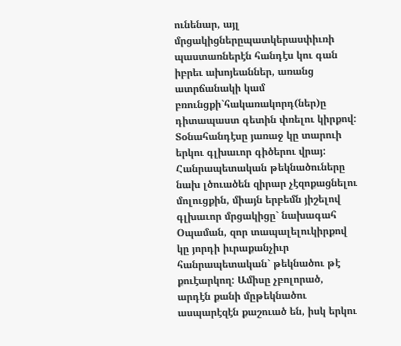ունենար, այլ մրցակիցներըպատկերասփիւռի պաստառներէն հանդէս կու գան իբրեւ ախոյեաններ, առանց ատրճանակի կամ բռունցքի`հակառակորդ(ներ)ը դիտապաստ գետին փռելու կիրքով: Տօնահանդէսը յառաջ կը տարուի երկու գլխաւոր գիծերու վրայ: Հանրապետական թեկնածուները նախ լծուածեն զիրար չէզոքացնելու մոլուցքին, միայն երբեմն յիշելով գլխաւոր մրցակիցը` նախագահ Օպաման, զոր տապալելուկիրքով կը յորդի իւրաքանչիւր հանրապետական` թեկնածու թէ քուէարկող: Ամիսը չբոլորած, արդէն քանի մըթեկնածու ասպարէզէն քաշուած են, իսկ երկու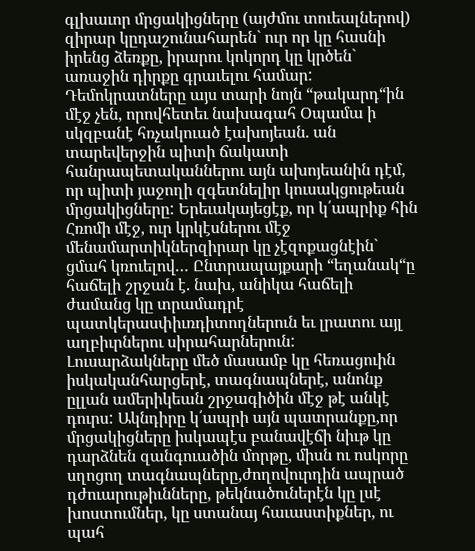գլխաւոր մրցակիցները (այժմու տուեալներով) զիրար կըդաշունահարեն` ուր որ կը հասնի իրենց ձեռքը, իրարու կոկորդ կը կրծեն` առաջին դիրքը գրաւելու համար: Դեմոկրատները այս տարի նոյն “թակարդ“ին մէջ չեն, որովհետեւ նախագահ Օպամա ի սկզբանէ հռչակուած էախոյեան. ան տարեվերջին պիտի ճակատի հանրապետականներու այն ախոյեանին դէմ, որ պիտի յաջողի զգետնելիր կուսակցութեան մրցակիցները: Երեւակայեցէք, որ կ՛ապրիք հին Հռոմի մէջ, ուր կրկէսներու մէջ մենամարտիկներզիրար կը չէզոքացնէին` ցմահ կռուելով… Ընտրապայքարի “եղանակ“ը հաճելի շրջան է. նախ, անիկա հաճելի ժամանց կը տրամադրէ պատկերասփիւռդիտողներուն եւ լրատու այլ աղբիւրներու սիրահարներուն: Լուսարձակները մեծ մասամբ կը հեռացուին իսկականհարցերէ, տագնապներէ, անոնք ըլլան ամերիկեան շրջագիծին մէջ թէ անկէ դուրս: Ակնդիրը կ՛ապրի այն պատրանքը,որ մրցակիցները իսկապէս բանավէճի նիւթ կը դարձնեն զանգուածին մորթը, միսն ու ոսկորը սղոցող տագնապները,ժողովուրդին ապրած դժուարութիւնները, թեկնածուներէն կը լսէ խոստումներ, կը ստանայ հաւաստիքներ, ու պահ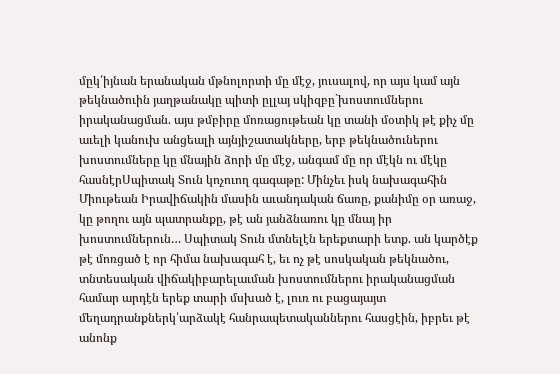մըկ՛իյնան երանական մթնոլորտի մը մէջ, յուսալով, որ այս կամ այն թեկնածուին յաղթանակը պիտի ըլլայ սկիզբը`խոստումներու իրականացման. այս թմբիրը մոռացութեան կը տանի մօտիկ թէ քիչ մը աւելի կանուխ անցեալի այնյիշատակները, երբ թեկնածուներու խոստումները կը մնային ձորի մը մէջ, անգամ մը որ մէկն ու մէկը հասնէրՍպիտակ Տուն կոչուող գագաթը: Մինչեւ իսկ նախագահին Միութեան Իրավիճակին մասին աւանդական ճառը, քանիմը օր առաջ, կը թողու այն պատրանքը, թէ ան յանձնառու կը մնայ իր խոստումներուն… Սպիտակ Տուն մտնելէն երեքտարի ետք. ան կարծէք թէ մոռցած է որ հիմա նախագահ է, եւ ոչ թէ սոսկական թեկնածու, տնտեսական վիճակիբարելաւման խոստումներու իրականացման համար արդէն երեք տարի մսխած է, լուռ ու բացայայտ մեղադրանքներկ՛արձակէ հանրապետականներու հասցէին, իբրեւ թէ անոնք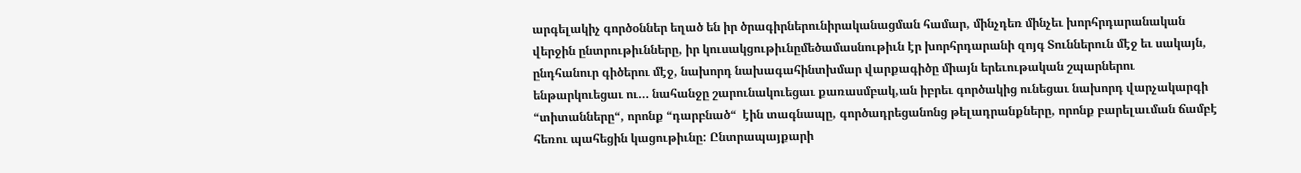արգելակիչ գործօններ եղած են իր ծրագիրներունիրականացման համար, մինչդեռ մինչեւ խորհրդարանական վերջին ընտրութիւնները, իր կուսակցութիւնըմեծամասնութիւն էր խորհրդարանի զոյգ Տուններուն մէջ եւ սակայն, ընդհանուր գիծերու մէջ, նախորդ նախագահինտխմար վարքագիծը միայն երեւութական շպարներու ենթարկուեցաւ ու… նահանջը շարունակուեցաւ քառասմբակ,ան իբրեւ գործակից ունեցաւ նախորդ վարչակարգի “տիտանները“, որոնք “դարբնած“  էին տագնապը, գործադրեցանոնց թելադրանքները, որոնք բարելաւման ճամբէ հեռու պահեցին կացութիւնը: Ընտրապայքարի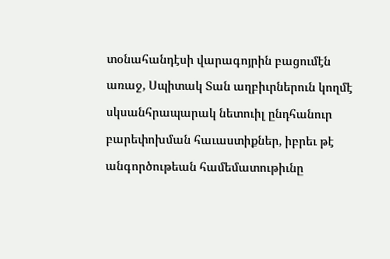տօնահանդէսի վարագոյրին բացումէն առաջ, Սպիտակ Տան աղբիւրներուն կողմէ սկսանհրապարակ նետուիլ ընդհանուր բարեփոխման հաւաստիքներ, իբրեւ թէ անգործութեան համեմատութիւնը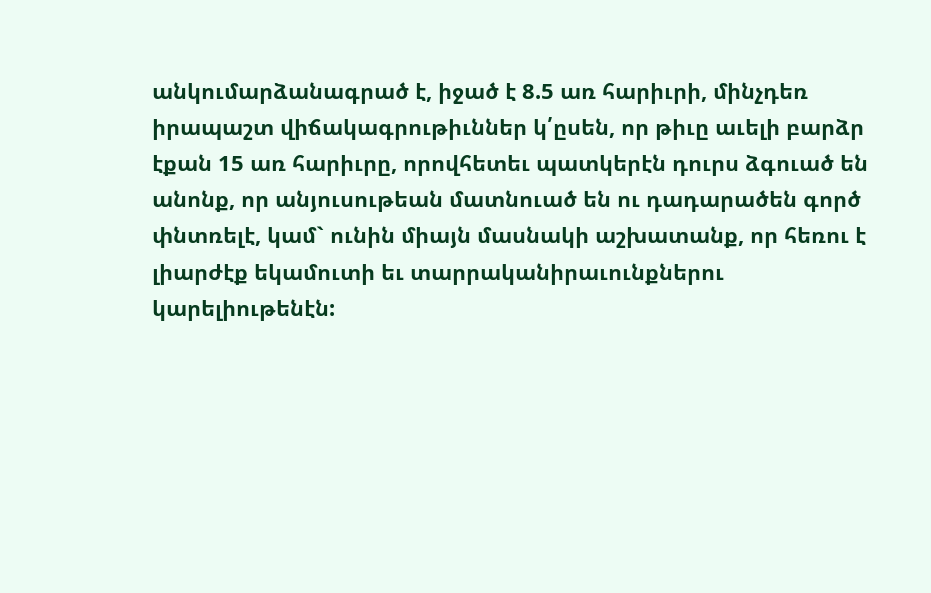անկումարձանագրած է, իջած է 8.5 առ հարիւրի, մինչդեռ իրապաշտ վիճակագրութիւններ կ՛ըսեն, որ թիւը աւելի բարձր էքան 15 առ հարիւրը, որովհետեւ պատկերէն դուրս ձգուած են անոնք, որ անյուսութեան մատնուած են ու դադարածեն գործ փնտռելէ, կամ` ունին միայն մասնակի աշխատանք, որ հեռու է լիարժէք եկամուտի եւ տարրականիրաւունքներու կարելիութենէն: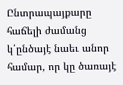Ընտրապայքարը հաճելի ժամանց կ՛ընծայէ նաեւ անոր համար, որ կը ծառայէ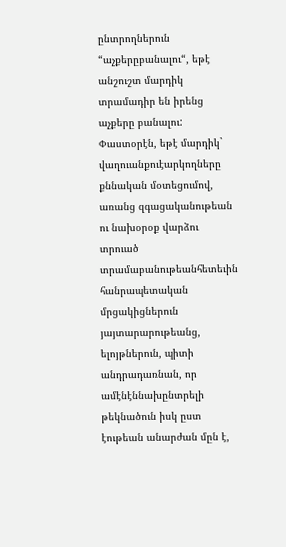ընտրողներուն “աչքերըբանալու“, եթէ անշուշտ մարդիկ տրամադիր են իրենց աչքերը բանալու: Փաստօրէն, եթէ մարդիկ` վաղուանքուէարկողները քննական մօտեցումով, առանց զգացականութեան ու նախօրօք վարձու տրուած տրամաբանութեանհետեւին հանրապետական մրցակիցներուն յայտարարութեանց, ելոյթներուն, պիտի անդրադառնան, որ ամէնէննախընտրելի թեկնածուն իսկ ըստ էութեան անարժան մըն է,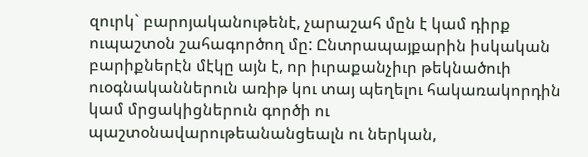զուրկ` բարոյականութենէ, չարաշահ մըն է կամ դիրք ուպաշտօն շահագործող մը: Ընտրապայքարին իսկական բարիքներէն մէկը այն է, որ իւրաքանչիւր թեկնածուի ուօգնականներուն առիթ կու տայ պեղելու հակառակորդին կամ մրցակիցներուն գործի ու պաշտօնավարութեանանցեալն ու ներկան,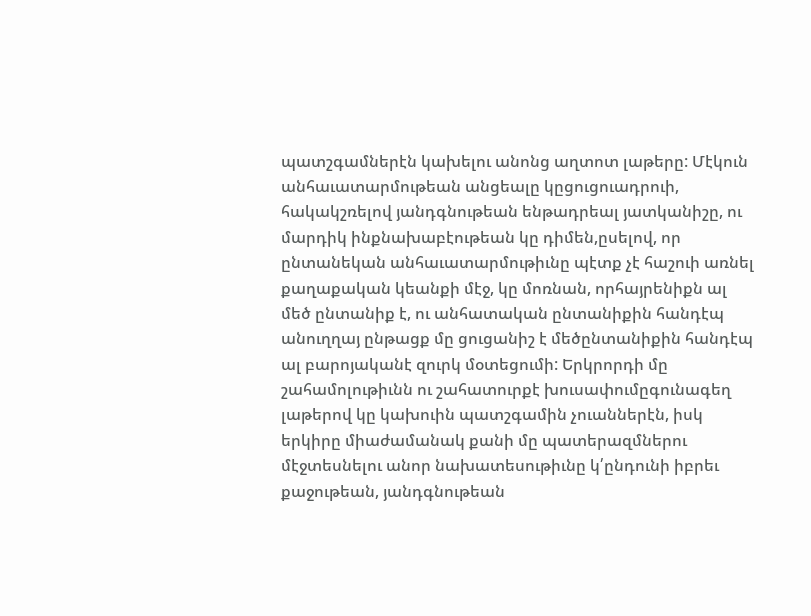պատշգամներէն կախելու անոնց աղտոտ լաթերը: Մէկուն անհաւատարմութեան անցեալը կըցուցուադրուի, հակակշռելով յանդգնութեան ենթադրեալ յատկանիշը, ու մարդիկ ինքնախաբէութեան կը դիմեն,ըսելով, որ ընտանեկան անհաւատարմութիւնը պէտք չէ հաշուի առնել քաղաքական կեանքի մէջ, կը մոռնան, որհայրենիքն ալ մեծ ընտանիք է, ու անհատական ընտանիքին հանդէպ անուղղայ ընթացք մը ցուցանիշ է մեծընտանիքին հանդէպ ալ բարոյականէ զուրկ մօտեցումի: Երկրորդի մը շահամոլութիւնն ու շահատուրքէ խուսափումըգունագեղ լաթերով կը կախուին պատշգամին չուաններէն, իսկ երկիրը միաժամանակ քանի մը պատերազմներու մէջտեսնելու անոր նախատեսութիւնը կ՛ընդունի իբրեւ քաջութեան, յանդգնութեան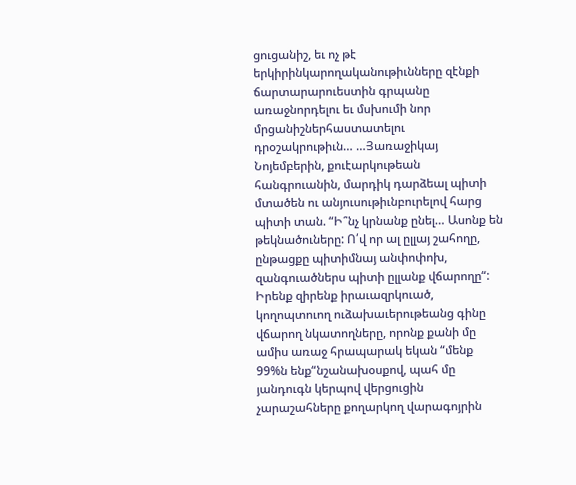ցուցանիշ, եւ ոչ թէ երկիրինկարողականութիւնները զէնքի ճարտարարուեստին գրպանը առաջնորդելու եւ մսխումի նոր մրցանիշներհաստատելու դրօշակրութիւն… …Յառաջիկայ Նոյեմբերին, քուէարկութեան հանգրուանին, մարդիկ դարձեալ պիտի մտածեն ու անյուսութիւնբուրելով հարց պիտի տան. “Ի՞նչ կրնանք ընել… Ասոնք են թեկնածուները: Ո՛վ որ ալ ըլլայ շահողը, ընթացքը պիտիմնայ անփոփոխ, զանգուածներս պիտի ըլլանք վճարողը“: Իրենք զիրենք իրաւազրկուած, կողոպտուող ուձախաւերութեանց գինը վճարող նկատողները, որոնք քանի մը ամիս առաջ հրապարակ եկան “մենք 99%ն ենք“նշանախօսքով, պահ մը յանդուգն կերպով վերցուցին չարաշահները քողարկող վարագոյրին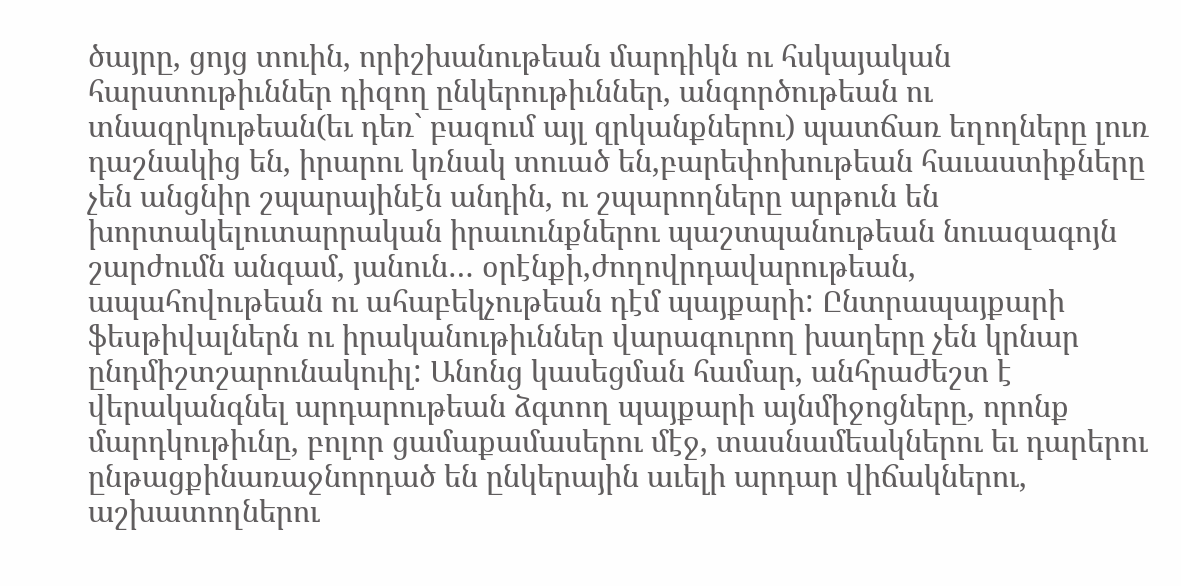ծայրը, ցոյց տուին, որիշխանութեան մարդիկն ու հսկայական հարստութիւններ դիզող ընկերութիւններ, անգործութեան ու տնազրկութեան(եւ դեռ` բազում այլ զրկանքներու) պատճառ եղողները լուռ դաշնակից են, իրարու կռնակ տուած են,բարեփոխութեան հաւաստիքները չեն անցնիր շպարայինէն անդին, ու շպարողները արթուն են խորտակելուտարրական իրաւունքներու պաշտպանութեան նուազագոյն շարժումն անգամ, յանուն… օրէնքի,ժողովրդավարութեան, ապահովութեան ու ահաբեկչութեան դէմ պայքարի: Ընտրապայքարի ֆեսթիվալներն ու իրականութիւններ վարագուրող խաղերը չեն կրնար ընդմիշտշարունակուիլ: Անոնց կասեցման համար, անհրաժեշտ է վերականգնել արդարութեան ձգտող պայքարի այնմիջոցները, որոնք մարդկութիւնը, բոլոր ցամաքամասերու մէջ, տասնամեակներու եւ դարերու ընթացքինառաջնորդած են ընկերային աւելի արդար վիճակներու, աշխատողներու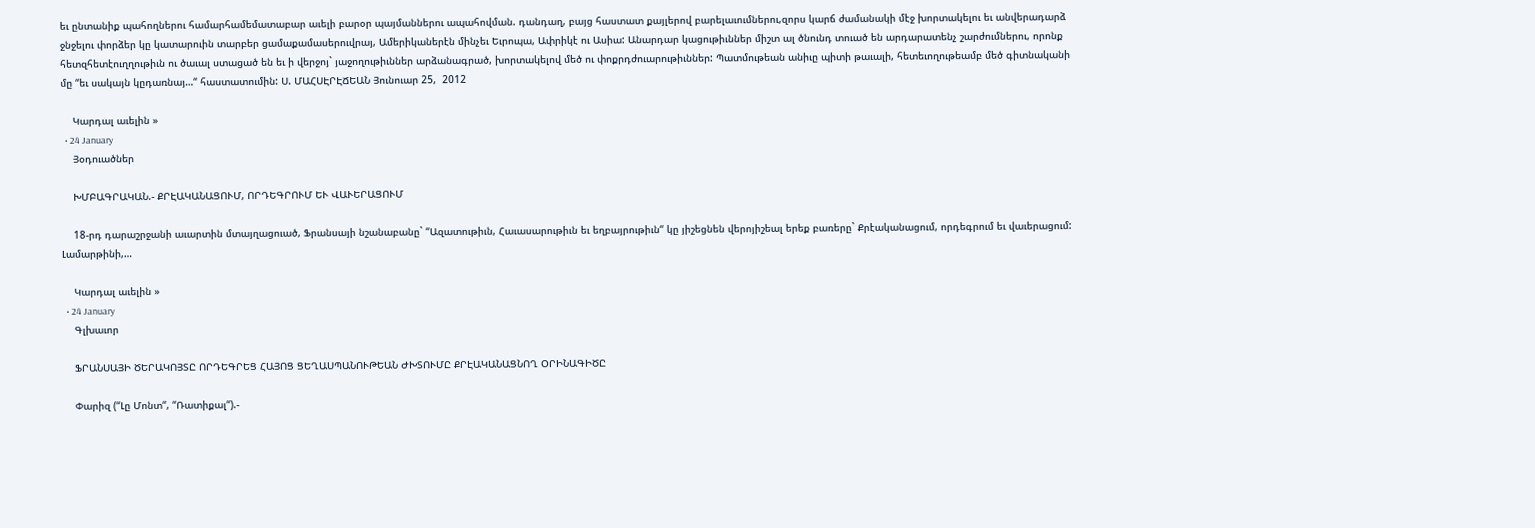եւ ընտանիք պահողներու համարհամեմատաբար աւելի բարօր պայմաններու ապահովման. դանդաղ, բայց հաստատ քայլերով բարելաւումներու,զորս կարճ ժամանակի մէջ խորտակելու եւ անվերադարձ ջնջելու փորձեր կը կատարուին տարբեր ցամաքամասերուվրայ, Ամերիկաներէն մինչեւ Եւրոպա, Ափրիկէ ու Ասիա: Անարդար կացութիւններ միշտ ալ ծնունդ տուած են արդարատենչ շարժումներու, որոնք հետզհետէուղղութիւն ու ծաւալ ստացած են եւ ի վերջոյ` յաջողութիւններ արձանագրած, խորտակելով մեծ ու փոքրդժուարութիւններ: Պատմութեան անիւը պիտի թաւալի, հետեւողութեամբ մեծ գիտնականի մը “եւ սակայն կըդառնայ…“ հաստատումին: Ս. ՄԱՀՍԷՐԷՃԵԱՆ Յունուար 25,  2012

    Կարդալ աւելին »
  • 24 January
    Յօդուածներ

    ԽՄԲԱԳՐԱԿԱՆ.- ՔՐԷԱԿԱՆԱՑՈՒՄ, ՈՐԴԵԳՐՈՒՄ ԵՒ ՎԱՒԵՐԱՑՈՒՄ

    18-րդ դարաշրջանի աւարտին մտայղացուած, Ֆրանսայի նշանաբանը` “Ազատութիւն, Հաւասարութիւն եւ եղբայրութիւն“ կը յիշեցնեն վերոյիշեալ երեք բառերը` Քրէականացում, որդեգրում եւ վաւերացում: Լամարթինի,…

    Կարդալ աւելին »
  • 24 January
    Գլխաւոր

    ՖՐԱՆՍԱՅԻ ԾԵՐԱԿՈՅՏԸ ՈՐԴԵԳՐԵՑ ՀԱՅՈՑ ՑԵՂԱՍՊԱՆՈՒԹԵԱՆ ԺԽՏՈՒՄԸ ՔՐԷԱԿԱՆԱՑՆՈՂ ՕՐԻՆԱԳԻԾԸ

    Փարիզ (“Լը Մոնտ“, “Ռատիքալ“).-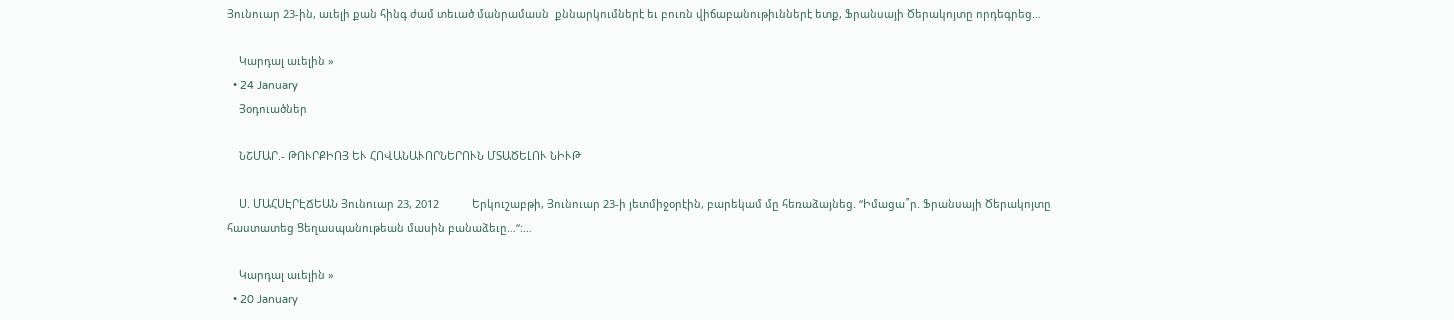Յունուար 23-ին, աւելի քան հինգ ժամ տեւած մանրամասն  քննարկումներէ եւ բուռն վիճաբանութիւններէ ետք, Ֆրանսայի Ծերակոյտը որդեգրեց…

    Կարդալ աւելին »
  • 24 January
    Յօդուածներ

    ՆՇՄԱՐ.- ԹՈՒՐՔԻՈՅ ԵՒ ՀՈՎԱՆԱՒՈՐՆԵՐՈՒՆ ՄՏԱԾԵԼՈՒ ՆԻՒԹ

    Ս. ՄԱՀՍԷՐԷՃԵԱՆ Յունուար 23, 2012           Երկուշաբթի, Յունուար 23-ի յետմիջօրէին, բարեկամ մը հեռաձայնեց. “Իմացա՞ր. Ֆրանսայի Ծերակոյտը հաստատեց Ցեղասպանութեան մասին բանաձեւը…“:…

    Կարդալ աւելին »
  • 20 January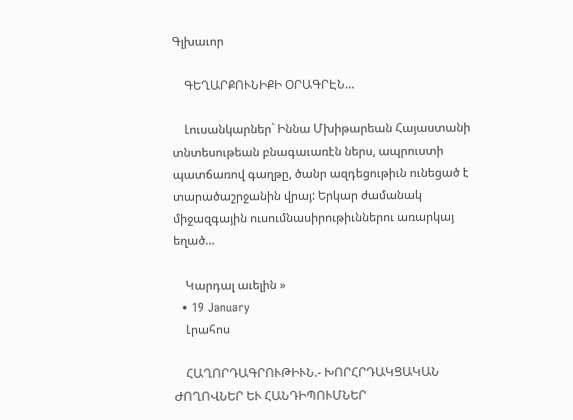Գլխաւոր

    ԳԵՂԱՐՔՈՒՆԻՔԻ ՕՐԱԳՐԷՆ…

    Լուսանկարներ` Իննա Մխիթարեան Հայաստանի տնտեսութեան բնագաւառէն ներս, ապրուստի պատճառով գաղթը, ծանր ազդեցութիւն ունեցած է տարածաշրջանին վրայ: Երկար ժամանակ միջազգային ուսումնասիրութիւններու առարկայ եղած…

    Կարդալ աւելին »
  • 19 January
    Լրահոս

    ՀԱՂՈՐԴԱԳՐՈՒԹԻՒՆ.- ԽՈՐՀՐԴԱԿՑԱԿԱՆ ԺՈՂՈՎՆԵՐ ԵՒ ՀԱՆԴԻՊՈՒՄՆԵՐ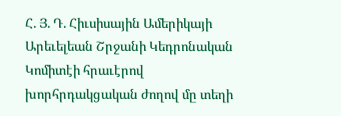Հ. Յ. Դ. Հիւսիսային Ամերիկայի Արեւելեան Շրջանի Կեդրոնական Կոմիտէի հրաւէրով խորհրդակցական ժողով մը տեղի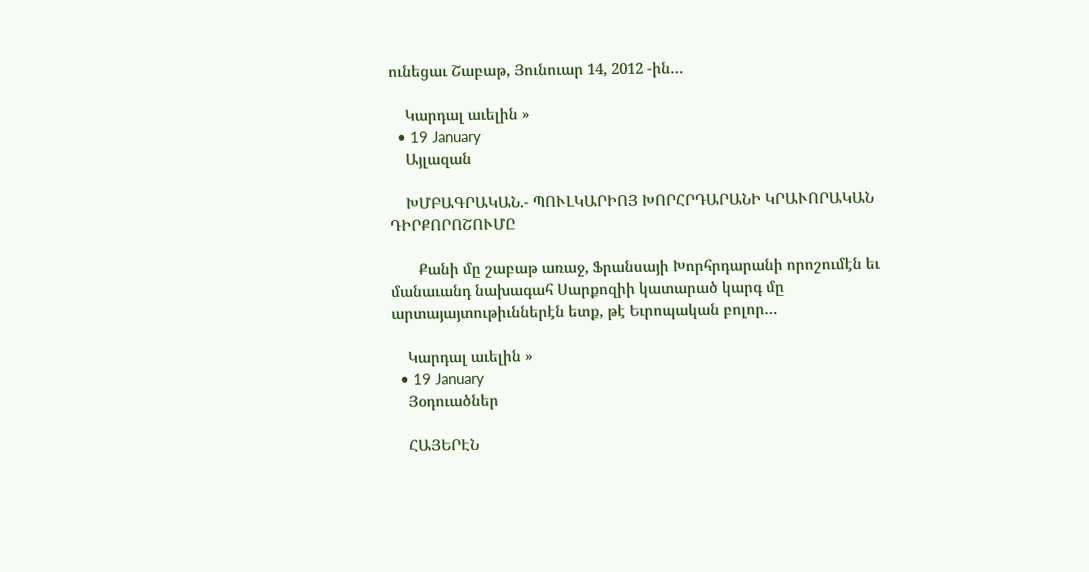ունեցաւ Շաբաթ, Յունուար 14, 2012 -ին…

    Կարդալ աւելին »
  • 19 January
    Այլազան

    ԽՄԲԱԳՐԱԿԱՆ.- ՊՈՒԼԿԱՐԻՈՅ ԽՈՐՀՐԴԱՐԱՆԻ ԿՐԱՒՈՐԱԿԱՆ ԴԻՐՔՈՐՈՇՈՒՄԸ

       Քանի մը շաբաթ առաջ, Ֆրանսայի Խորհրդարանի որոշումէն եւ մանաւանդ նախագահ Սարքոզիի կատարած կարգ մը արտայայտութիւններէն ետք, թէ Եւրոպական բոլոր…

    Կարդալ աւելին »
  • 19 January
    Յօդուածներ

    ՀԱՅԵՐԷՆ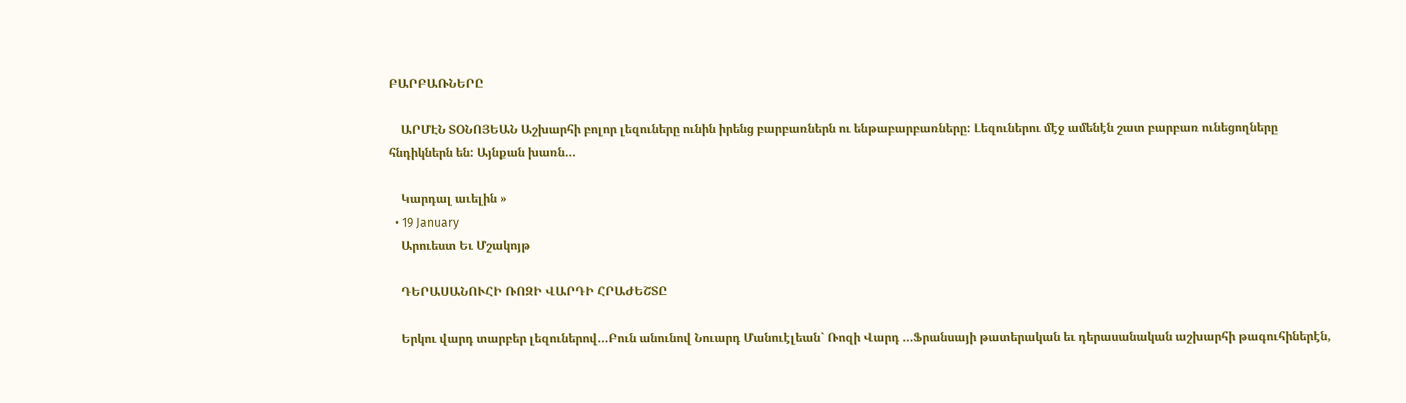ԲԱՐԲԱՌՆԵՐԸ

    ԱՐՄԷՆ ՏՕՆՈՅԵԱՆ Աշխարհի բոլոր լեզուները ունին իրենց բարբառներն ու ենթաբարբառները: Լեզուներու մէջ ամենէն շատ բարբառ ունեցողները հնդիկներն են: Այնքան խառն…

    Կարդալ աւելին »
  • 19 January
    Արուեստ Եւ Մշակոյթ

    ԴԵՐԱՍԱՆՈՒՀԻ ՌՈԶԻ ՎԱՐԴԻ ՀՐԱԺԵՇՏԸ

    Երկու վարդ տարբեր լեզուներով…Բուն անունով Նուարդ Մանուէլեան` Ռոզի Վարդ …Ֆրանսայի թատերական եւ դերասանական աշխարհի թագուհիներէն,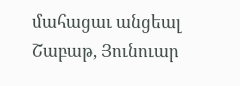մահացաւ անցեալ Շաբաթ, Յունուար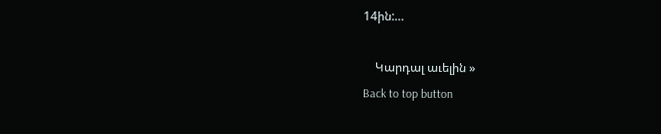14ին:…

    Կարդալ աւելին »
Back to top button